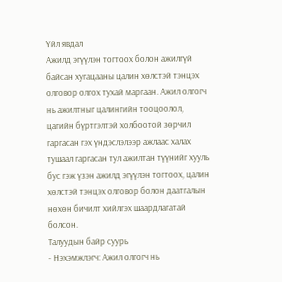Үйл явдал
Ажилд эгүүлэн тогтоох болон ажилгүй байсан хугацааны цалин хөлстэй тэнцэх олговор олгох тухай маргаан. Ажил олгогч нь ажилтныг цалингийн тооцоолол, цагийн бүртгэлтэй холбоотой зөрчил гаргасан гэх үндэслэлээр ажлаас халах тушаал гаргасан тул ажилтан түүнийг хууль бус гэж үзэн ажилд эгүүлэн тогтоох, цалин хөлстэй тэнцэх олговор болон даатгалын нөхөн бичилт хийлгэх шаардлагатай болсон.
Талуудын байр суурь
- Нэхэмжлэгч: Ажил олгогч нь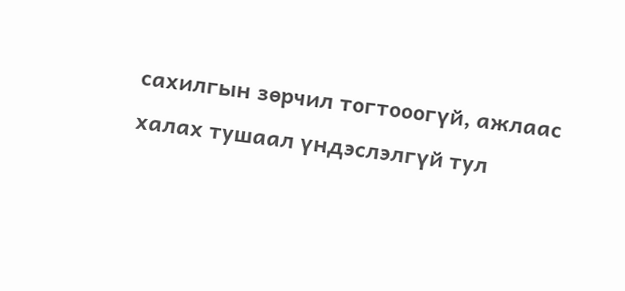сахилгын зөрчил тогтооогүй, ажлаас халах тушаал үндэслэлгүй тул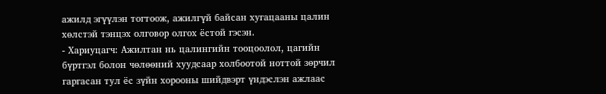ажилд эгүүлэн тогтоож, ажилгүй байсан хугацааны цалин хөлстэй тэнцэх олговор олгох ёстой гэсэн.
- Хариуцагч: Ажилтан нь цалингийн тооцоолол, цагийн бүртгэл болон чөлөөний хуудсаар холбоотой ноттой зөрчил гаргасан тул ёс зүйн хорооны шийдвэрт үндэслэн ажлаас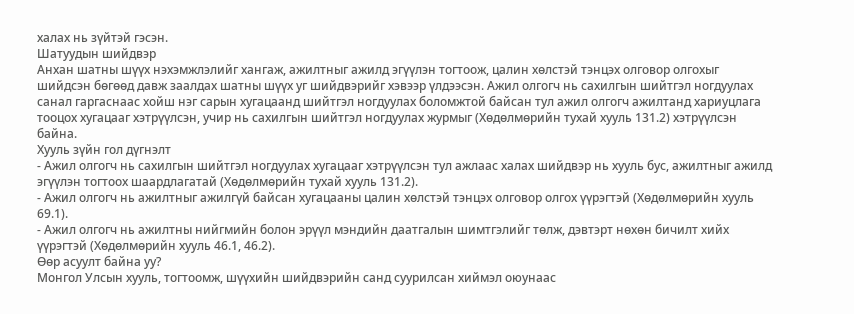халах нь зүйтэй гэсэн.
Шатуудын шийдвэр
Анхан шатны шүүх нэхэмжлэлийг хангаж, ажилтныг ажилд эгүүлэн тогтоож, цалин хөлстэй тэнцэх олговор олгохыг шийдсэн бөгөөд давж заалдах шатны шүүх уг шийдвэрийг хэвээр үлдээсэн. Ажил олгогч нь сахилгын шийтгэл ногдуулах санал гаргаснаас хойш нэг сарын хугацаанд шийтгэл ногдуулах боломжтой байсан тул ажил олгогч ажилтанд хариуцлага тооцох хугацааг хэтрүүлсэн, учир нь сахилгын шийтгэл ногдуулах журмыг (Хөдөлмөрийн тухай хууль 131.2) хэтрүүлсэн байна.
Хууль зүйн гол дүгнэлт
- Ажил олгогч нь сахилгын шийтгэл ногдуулах хугацааг хэтрүүлсэн тул ажлаас халах шийдвэр нь хууль бус, ажилтныг ажилд эгүүлэн тогтоох шаардлагатай (Хөдөлмөрийн тухай хууль 131.2).
- Ажил олгогч нь ажилтныг ажилгүй байсан хугацааны цалин хөлстэй тэнцэх олговор олгох үүрэгтэй (Хөдөлмөрийн хууль 69.1).
- Ажил олгогч нь ажилтны нийгмийн болон эрүүл мэндийн даатгалын шимтгэлийг төлж, дэвтэрт нөхөн бичилт хийх үүрэгтэй (Хөдөлмөрийн хууль 46.1, 46.2).
Өөр асуулт байна уу?
Монгол Улсын хууль, тогтоомж, шүүхийн шийдвэрийн санд суурилсан хиймэл оюунаас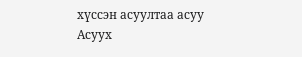хүссэн асуултаа асуу
Асуух